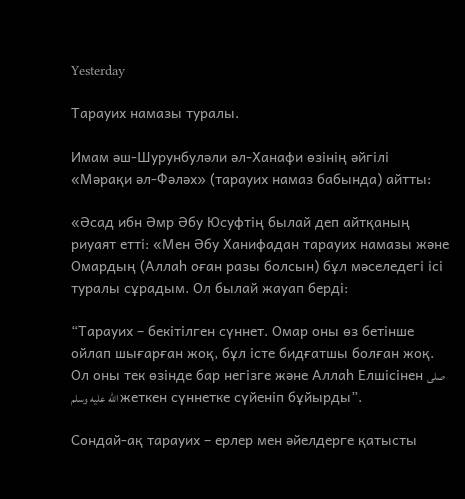Yesterday

Тарауих намазы туралы.

Имам әш-Шурунбуләли әл-Ханафи өзінің әйгілі «Мәрақи әл-Фәләх» (тарауих намаз бабында) айтты:

«Әсад ибн Әмр Әбу Юсуфтің былай деп айтқаның риуаят етті: «Мен Әбу Ханифадан тарауих намазы және Омардың (Аллаһ оған разы болсын) бұл мәселедегі ісі туралы сұрадым. Ол былай жауап берді:

“Тарауих – бекітілген сүннет. Омар оны өз бетінше ойлап шығарған жоқ, бұл істе бидғатшы болған жоқ. Ол оны тек өзінде бар негізге және Аллаһ Елшісінен صلى الله عليه وسلم жеткен сүннетке сүйеніп бұйырды”.

Сондай-ақ тарауих – ерлер мен әйелдерге қатысты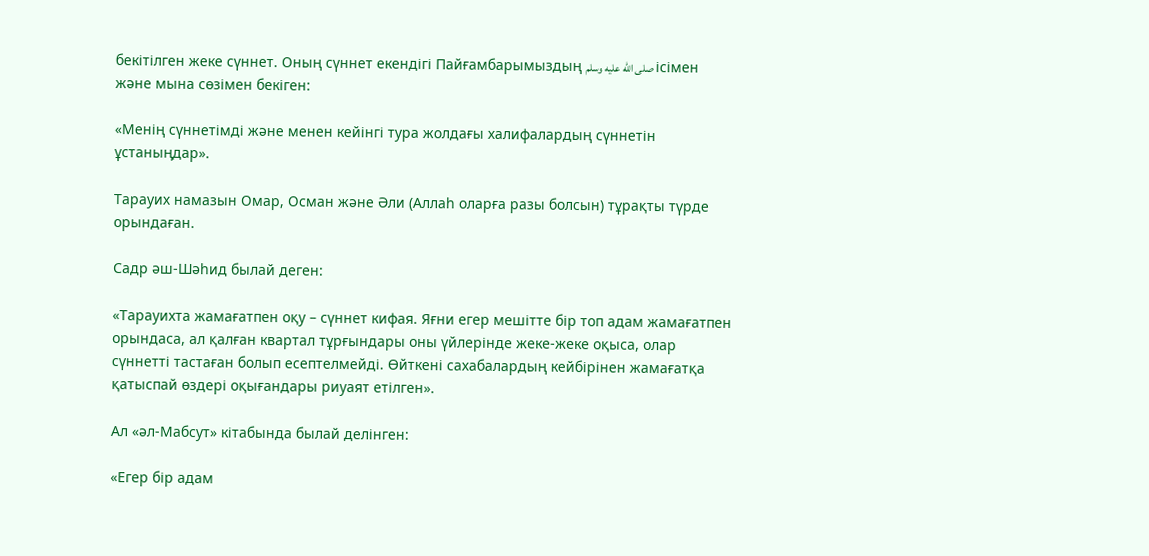бекітілген жеке сүннет. Оның сүннет екендігі Пайғамбарымыздың صلى الله عليه وسلم ісімен және мына сөзімен бекіген:

«Менің сүннетімді және менен кейінгі тура жолдағы халифалардың сүннетін ұстаныңдар».

Тарауих намазын Омар, Осман және Әли (Аллаһ оларға разы болсын) тұрақты түрде орындаған.

Садр әш-Шәһид былай деген:

«Тарауихта жамағатпен оқу – сүннет кифая. Яғни егер мешітте бір топ адам жамағатпен орындаса, ал қалған квартал тұрғындары оны үйлерінде жеке-жеке оқыса, олар сүннетті тастаған болып есептелмейді. Өйткені сахабалардың кейбірінен жамағатқа қатыспай өздері оқығандары риуаят етілген».

Ал «әл-Мабсут» кітабында былай делінген:

«Егер бір адам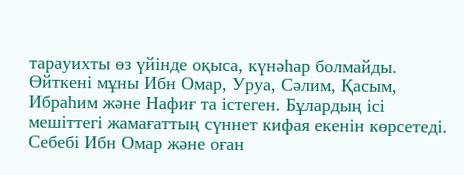тарауихты өз үйінде оқыса, күнәһар болмайды. Өйткені мұны Ибн Омар, Уруа, Сәлим, Қасым, Ибраһим және Нафиғ та істеген. Бұлардың ісі мешіттегі жамағаттың сүннет кифая екенін көрсетеді. Себебі Ибн Омар және оған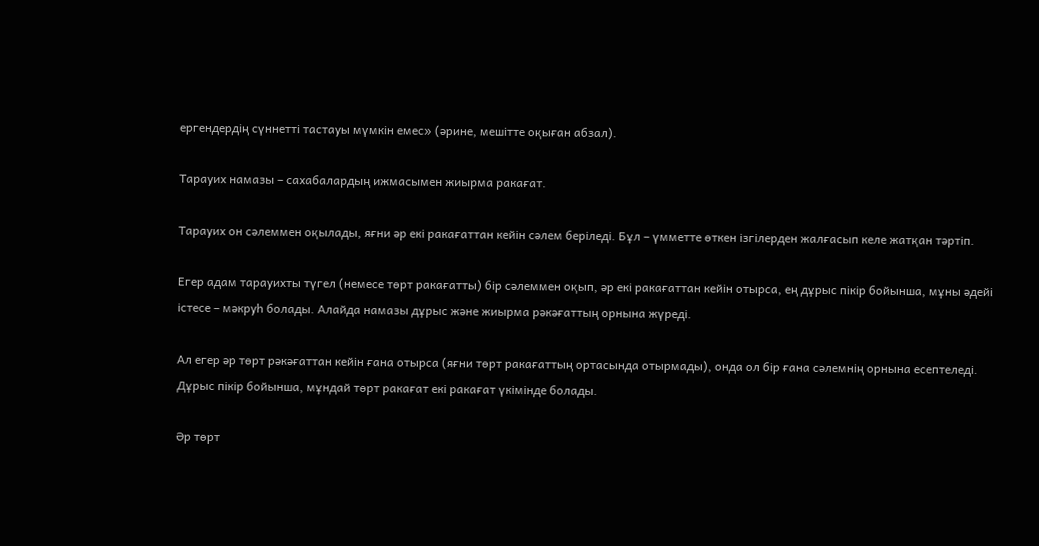ергендердің сүннетті тастауы мүмкін емес» (әрине, мешітте оқыған абзал).

Тарауих намазы – сахабалардың ижмасымен жиырма ракағат.

Тарауих он сәлеммен оқылады, яғни әр екі ракағаттан кейін сәлем беріледі. Бұл – үмметте өткен ізгілерден жалғасып келе жатқан тәртіп.

Егер адам тарауихты түгел (немесе төрт ракағатты) бір сәлеммен оқып, әр екі ракағаттан кейін отырса, ең дұрыс пікір бойынша, мұны әдейі істесе – мәкруһ болады. Алайда намазы дұрыс және жиырма рәкәғаттың орнына жүреді.

Ал егер әр төрт рәкәғаттан кейін ғана отырса (яғни төрт ракағаттың ортасында отырмады), онда ол бір ғана сәлемнің орнына есептеледі. Дұрыс пікір бойынша, мұндай төрт ракағат екі ракағат үкімінде болады.

Әр төрт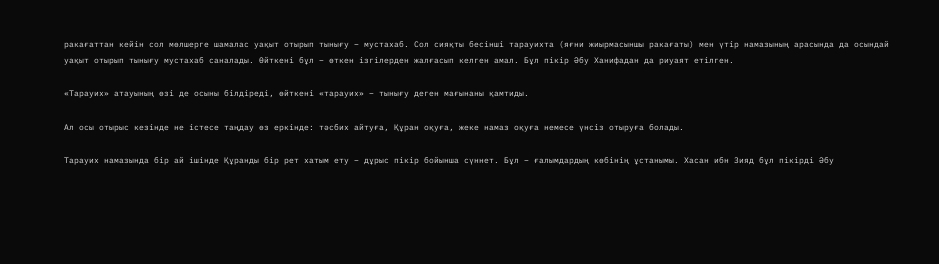ракағаттан кейін сол мөлшерге шамалас уақыт отырып тынығу – мустахаб. Сол сияқты бесінші тарауихта (яғни жиырмасыншы ракағаты) мен үтір намазының арасында да осындай уақыт отырып тынығу мустахаб саналады. Өйткені бұл – өткен ізгілерден жалғасып келген амал. Бұл пікір Әбу Ханифадан да риуаят етілген.

«Тарауих» атауының өзі де осыны білдіреді, өйткені «тарауих» – тынығу деген мағынаны қамтиды.

Ал осы отырыс кезінде не істесе таңдау өз еркінде: тәсбих айтуға, Құран оқуға, жеке намаз оқуға немесе үнсіз отыруға болады.

Тарауих намазында бір ай ішінде Құранды бір рет хатым ету – дұрыс пікір бойынша сүннет. Бұл – ғалымдардың көбінің ұстанымы. Хасан ибн Зияд бұл пікірді Әбу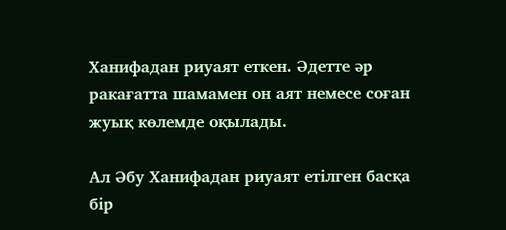Ханифадан риуаят еткен. Әдетте әр ракағатта шамамен он аят немесе соған жуық көлемде оқылады.

Ал Әбу Ханифадан риуаят етілген басқа бір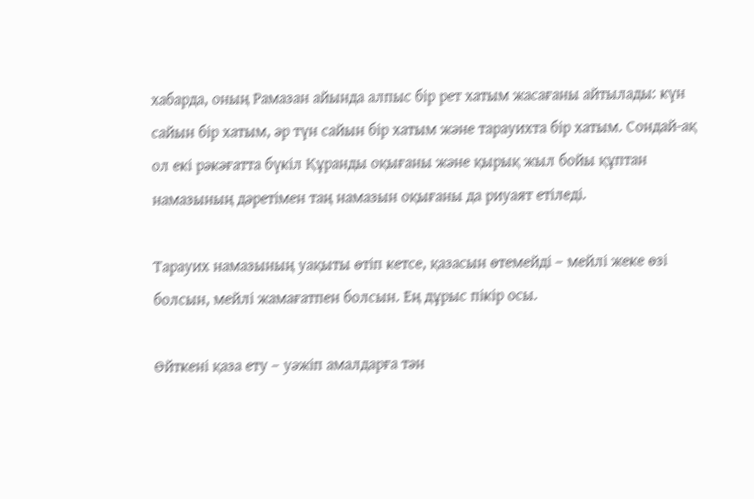хабарда, оның Рамазан айында алпыс бір рет хатым жасағаны айтылады: күн сайын бір хатым, әр түн сайын бір хатым және тарауихта бір хатым. Сондай-ақ ол екі рәкәғатта бүкіл Құранды оқығаны және қырық жыл бойы құптан намазының дәретімен таң намазын оқығаны да риуаят етіледі.

Тарауих намазының уақыты өтіп кетсе, қазасын өтемейді – мейлі жеке өзі болсын, мейлі жамағатпен болсын. Ең дұрыс пікір осы.

Өйткені қаза ету – уәжіп амалдарға тән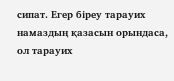сипат. Егер біреу тарауих намаздың қазасын орындаса, ол тарауих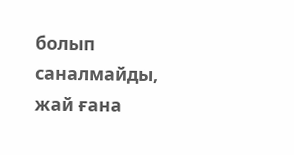болып саналмайды, жай ғана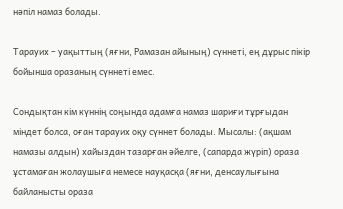нәпіл намаз болады.

Тарауих – уақыттың (яғни, Рамазан айының) сүннеті, ең дұрыс пікір бойынша оразаның сүннеті емес.

Сондықтан кім күннің соңында адамға намаз шариғи тұрғыдан міндет болса, оған тарауих оқу сүннет болады. Мысалы: (ақшам намазы алдын) хайыздан тазарған әйелге, (сапарда жүріп) ораза ұстамаған жолаушыға немесе науқасқа (яғни, денсаулығына байланысты ораза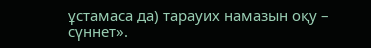ұстамаса да) тарауих намазын оқу – сүннет».